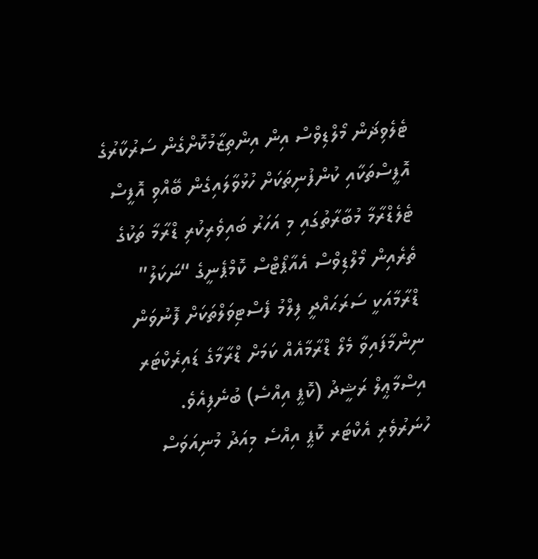ޓެލެވިޛަން މޯލްޑިވްސް އިން އިންތިޒާމުކޮށްގެން ސަރުކާރުގެ އޮފީސްތަކާއި ކުންފުނިތަކަށް ހުޅުވާލައިގެން ބޭއްވި އޮފީސް ޓެލެޑްރާމާ މުބާރާތުގައި މި އަހަރު ބައިވެރިކުރި ޑްރާމާ ތަކުގެ ތެރެއިން މޯލްޑިވްސް އެއާޕޯޓްސް ކޮމްޕެނީގެ “ނަކަލު” ޑްރާމާއަކީ ސަރަޙައްދީ ފިލްމު ފެސްޓިވަލްތަކަށް ފޮނުވަން ނިންމާފައިވާ މެލޯ ޑްރާމާއެއް ކަމަށް ޑްރާމާގެ ޑައިރެކްޓަރ އިސްމާޢީލް ރަޝީދު (ކޮޕީ އިއްސެ) ބުނެފިއެވެ.
ހުނަރުވެރި އެކްޓަރ ކޮޕީ އިއްސެ މިއަދު މުނިއަވަސް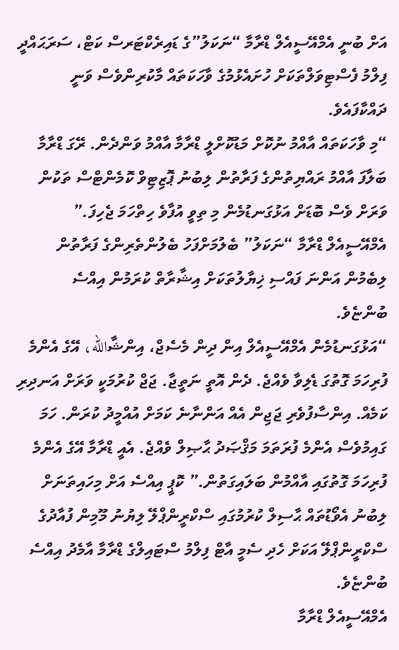އަށް ބުނީ އެމްއޭސީއެލް ޑްރާމާ “ނަކަލު”ގެ ޑައިރެކްޓަރސް ކަޓް، ސަރަޙައްދީ ފިލްމު ފެސްޓިވަލްތަކަށް ހުށައެޅުމުގެ ވާހަކަތައް މާކުރިންވެސް ވަނީ ދައްކާފައެވެ.
“މި ވާހަކަތައް އާއްމު ނުކޮށް މަޑުކޮށްލީ ޑްރާމާ އާއްމު ވަންދެން. ރޭގަ ޑްރާމާ ބަލާފަ އާއްމު ރައްޔިތުންގެ ފަރާތުން ލިބުނު ޕޮޒިޓިވް ކޮމެންޓްސް ތަކުން ވަރަށް ވެސް ބޮޑަށް އަޅުގަނޑުމެން މި ތިވީ އުފާވެ ހިތްހަމަ ޖެހިފަ.” އެމްއޭސީއެލް ޑްރާމާ “ނަކަލު” ބެލުމަށްފަހު ބެލުންތެރިންގެ ފަރާތުން ލިބެމުން އަންނަ ފައްސި ޚިޔާލުތަކަށް އިޝާރާތް ކުރަމުން އިއްސެ ބުންޏެވެ.
“އަޅުގަނޑުމެން އެމްއޭސީއެލް އިން ދިން މެސެޖް، އިންޝާالله، އޭގެ އެންމެ ފުރިހަމަ ގޮތުގަ ޑެލިވާ ވެއްޖެ. ދެން އޮތީ ނަތީޖާ. ޖަޖް ކުރުމަކީ ވަރަށް އަނދިރި ކަމެއް. އިންސާފުވެރި ޖަޖިން އެއް އަންނާނެ ކަމަށް އުއްމީދު ކުރަން. ހަމަ ގައިމުވެސް އެންމެ ފުރަތަމަ މަޤްޞަދު ޙާޞިލް ވެއްޖެ. އެއީ ޑްރާމާ އޭގެ އެންމެ ފުރިހަމަ ގޮތުގައި އާއްމުން ބަލައިގަތުން.” ކޮޕީ އިއްސެ އަށް މިހައިތަނަށް ލިބުނު އެވޯޑުތައް ޙާސިލް ކުރުމުގައި ސްކްރީންޕްލޭ ލިޔުނު މޫމިން ފުއާދުގެ ސްކްރީންޕްލޭ އަކަށް ހެދި ސެމީ އާޓް ފިލްމު ސްޓައިލްގެ ޑްރާމާ އާމެދު އިއްސެ ބުންޏެވެ.
އެމްއޭސީއެލް ޑްރާމާ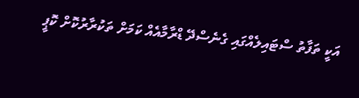އަކީ ތަފާތު ސްޓައިލެއްގައި ގެނެސްދޭ ޑްރާމާއެއް ކަމަށް ތަކުރާރުކޮށް ކޮޕީ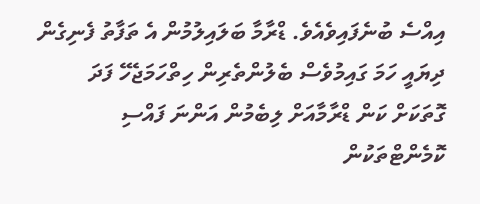އިއްސެ ބުނެފައިވެއެވެ. ޑްރާމާ ބަލައިލުމުން އެ ތަފާތު ފެނިގެން ދިޔައީ ހަމަ ގައިމުވެސް ބެލުންތެރިން ހިތްހަމަޖެހޭ ފަދަ ގޮތަކަށް ކަން ޑްރާމާއަށް ލިބެމުން އަންނަ ފައްސި ކޮމެންޓްތަކުން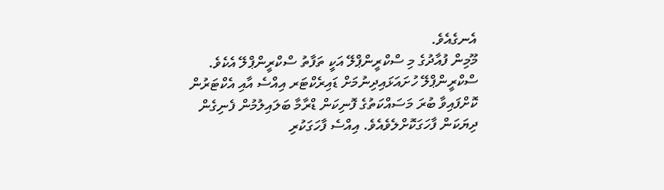އެނގެއެވެ.
މޫމިން ފުއާދުގެ މި ސްކްރީންޕްލޭ އަކީ ތަފާތު ސްކްރީންޕްލޭ އެކެވެ. ސްކްރީންޕްލޭ ހުށައަޅައިދިނުމަށް ޑައިރެކްޓަރ އިއްސެ އާއި އެކްޓަރުން ކޮށްފައިވާ ބުރަ މަސައްކަތުގެ ފޮނިކަން ޑްރާމާ ބަލައިލުމުން ފެނިގެން ދިޔަކަން ފާހަގަކޮށްލެވެއެވެ. އިއްސެ ފާހަގަކުރި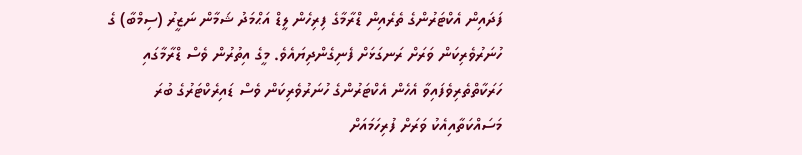ފަދައިން އެކްޓަރުންގެ ތެރެއިން ޑްރާމާގެ ފިރިހެން ލީޑް އަޙްމަދު ޝަމާން ނަޒީރު (ސިމްބާ) ގެ ހުނަރުވެރިކަން ވަރަށް ރަނގަޅަށް ފެނިގެންދިޔައެވެ. މީގެ އިތުރުން ވެސް ޑްރާމާގައި ހަރަކާތްތެރިވެފައިވާ އެހެން އެކްޓަރުންގެ ހުނަރުވެރިކަން ވެސް ޑައިރެކްޓަރުގެ ބުރަ މަސައްކަތާއިއެކު ވަރަށް ފުރިހަމައަށް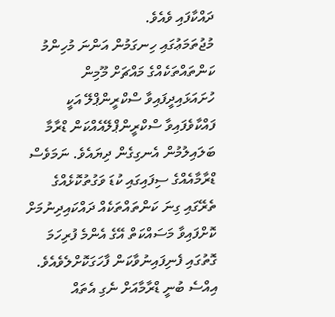ދައްކާފައި ވެއެވެ.
މުޖުތަމަޢުގައި ހިނގަމުން އަންނަ މުހިންމު ކަންތައްތަކެއްގެ މައްޗަށް މޫމިން ހުށައަޅައިދީފައިވާ ސްކްރީންޕްލޭ އަކީ ފައްކާވެފައިވާ ސްކްރީންޕްލޭއެއްކަން ޑްރާމާ ބަލައިލުމުން އެނގިގެން ދިޔައެވެ. ނަމަވެސް ޑްރާމާއެއްގެ ސިފައިގައި ކުޑަ ވަގުތުކޮޅެއްގެ ތެރޭގައި ގިނަ ކަންތައްތަކެއް ދައްކައިދިނުމަށް ކޮށްފައިވާ މަސައްކަތް އޭގެ އެންމެ ފުރިހަމަ ގޮތުގައި ފެނިފައިނުވާކަން ފާހަގަކޮށްލެވެއެވެ.
އިއްސެ ބުނީ ޑްރާމާއަށް ނެގި އެތައް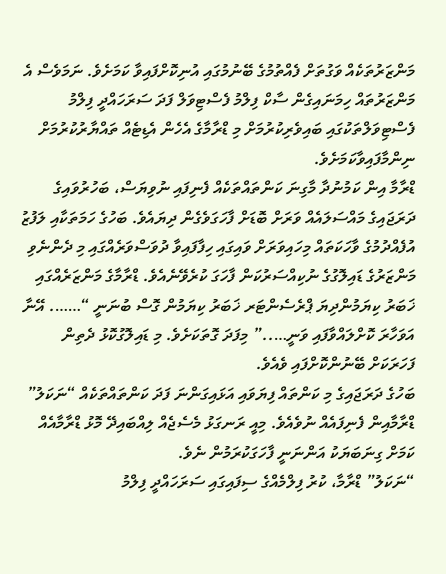މަންޒަރުތަކެއް ވަގުތަށް ފެއްތުމުގެ ބޭނުމުގައި އުނިކޮށްފައިވާ ކަމަށެވެ. ނަމަވެސް އެ މަންޒަރުތައް ހިމަނައިގެން ސާކް ފިލްމު ފެސްޓިވަލް ފަދަ ސަރަހައްދީ ފިލްމު ފެސްޓިވަލްތަކުގައި ބައިވެރިކުރުމަށް މި ޑްރާމާގެ އެހެން އެޑިޓެއް ތައްޔާރުކުރުމަށް ނިންމާފައިވާކަމަށެވެ.
ޑްރާމާ އިން ކަމުނުދާ މާގިނަ ކަންތައްތަކެއް ފެނިފައި ނުވިޔަސް، ބަހުރުވައިގެ ދަރަޖައިގެ މައްސަލައެއް ވަރަށް ބޮޑަށް ފާހަގަވެގެން ދިޔައެވެ. ބަހުގެ ހަމަތަކާއި ލަފުޒު އުފެއްދުމުގެ ވާހަކަތައް މިހައިވަރަށް ވައިގައި ހިފާފައިވާ ދުވަސްވަރެއްގައި މި ދެންނެވި މަންޒަރުގެ ޑައިލޮގުގެ ނުކިއްސަރުކަން ފާހަގަ ކުރެވޭނެއެވެ. ޑްރާމާގެ މަންޒަރެއްގައި ޚަބަރު ކިޔަމުންދިޔަ ޕްރެސެންޓަރ ޚަބަރު ކިޔަމުން ގޮސް ބުނަނީ “……. އޭނާ އަވަހާރަ ކޮށްލައްވާފައި ވަނީ…..” މިފަދަ ގޮތަކަށެވެ. މި ޑައިލޮގުކޮޅު ދެތިން ފަހަރަކަށް ބޭނުންކޮށްފައި ވެއެވެ.
ބަހުގެ ދަރަޖައިގެ މި ކަންތައް ފިޔަވައި އަޅައިގަންނަ ފަދަ ކަންތައްތަކެއް “ނަކަލު” ޑްރާމާއިން ފެނިފައެއް ނުވެއެވެ. މިއީ ރަނގަޅު މެސެޖެއް ލިއްބައިދޭ މޮޅު ޑްރާމާއެއް ކަމަށް ގިނަބަޔަކު އަންނަނީ ފާހަގަކުރަމުން ނެވެ.
“ނަކަލު” ޑްރާމާ، ކުރު ފިލްމެއްގެ ސިފައިގައި ސަރަހައްދީ ފިލްމު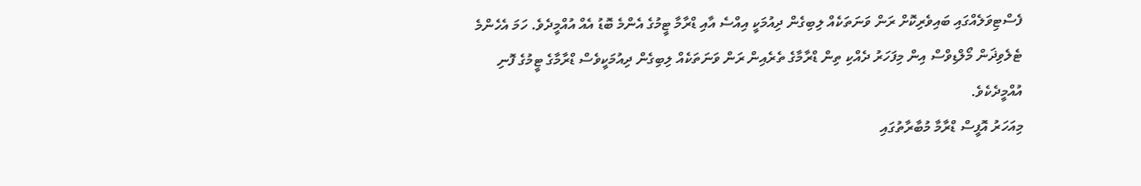ފެސްޓިވަލެއްގައި ބައިވެރިކޮށް ރަން ވަނަތަކެއް ލިބިގެން ދިއުމަކީ އިއްސެ އާއި ޑްރާމާ ޓީމުގެ އެންމެ ބޮޑު އެއް އުއްމީދެވެ. ހަމަ އެހެންމެ ޓެލެވިޛަން މޯލްޑިވްސް އިން މިފަހަރު ދެއްކި ތިން ޑްރާމާގެ ތެރެއިން ރަން ވަނަތަކެއް ލިބިގެން ދިއުމަކީވެސް ޑްރާމާގެ ޓީމުގެ ފޮނި އުއްމީދެކެވެ.
މިއަހަރު އޮފީސް ޑްރާމާ މުބާރާތުގައި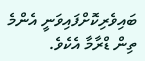ބައިވެރިކޮށްފައިވަނީ އެންމެ ތިން ޑްރާމާ އެކެވެ.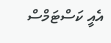އެއީ ކަސްޓަމްސް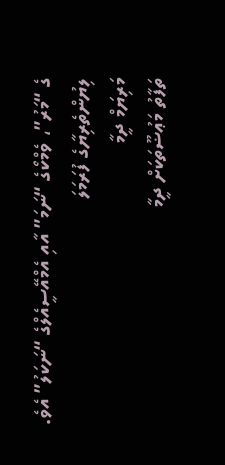ގެ “މަރު”، ވެމްކޯގެ “ނަމަ” އާއި އެމްއޭސީއެލްގެ “ނަކަލު” އެވެ.
ލިޔުންތެރިޔާގެ ފުރަމަލަ
މަރިޔަމް ދީމާ
ތަފާތު މަޢުޟޫތަކަށް ދީމާ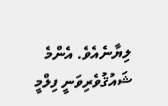ލިޔާނެއެވެ. އެންމެ ޝައުޤުވެރިވަނީ ފިލްމީ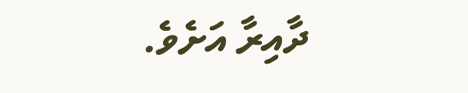ދާއިރާ އަށެވެ.